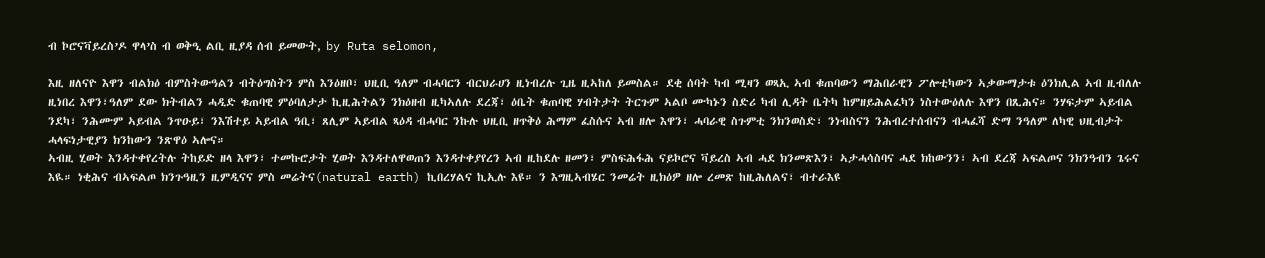ብ ኮሮናቫይረስ’ዶ ዋላ’ስ ብ ወቅዒ ልቢ ዚያዳ ሰብ ይመውት, by Ruta selomon,

እዚ ዘለናዮ እዋን ብልክዕ ብምስትውዓልን ብትዕግስትን ምስ እንዕዘቦ፣ ህዚቢ ዓለም ብሓባርን ብርህራሀን ዚነብረሉ ጊዜ ዚኣከለ ይመስል። ደቂ ሰባት ካብ ሚዛን ወጻኢ ኣብ ቁጠባውን ማሕበራዊን ፖሎቲካውን ኣቃውማታቱ ዕንክሊል ኣብ ዚብለሉ ዚነበረ እዋን፣ዓለም ደው ክትብልን ሓዲድ ቁጠባዊ ምዕባለታታ ኪዚሕትልን ንክዕዘብ ዚካኣለሉ ደረጃ፣ ዕቤት ቁጠባዊ ሃብትታት ትርጉም ኣልቦ ሙካኑን ስድሪ ካብ ሊዳት ቤትካ ከምዘይሕልፈካን ነስተውዕለሉ እዋን በጺሕና። ንሃፍታም ኣይብል ንደካ፣ ንሕሙም ኣይብል ንጥዑይ፣ ንእሽተይ ኣይብል ዓቢ፣ ጸሊም ኣይብል ጻዕዳ ብሓባር ንኩሉ ህዚቢ ዘጥቅዕ ሕማም ፈስሱና ኣብ ዘሎ እዋን፣ ሓባራዊ ስጉምቲ ንክንወስድ፣ ንነብስናን ንሕብረተሰብናን ብሓፈሻ ድማ ንዓለም ለካዊ ህዚብታት ሓላፍነታዊያን ክንከውን ንጽዋዕ ኣሎና።
ኣብዚ ሂወት እንዳተቀየረትሉ ትከይድ ዘላ እዋን፣ ተመኩሮታት ሂወት እንዳተለዋወጠን እንዳተቀያየረን ኣብ ዚከደሉ ዘመን፣ ምስፍሕፋሕ ናይኮሮና ቫይረስ ኣብ ሓደ ክንመጽእን፣ ኣታሓሳስባና ሓደ ክከውንን፣ ኣብ ደረጃ ኣፍልጦና ንክንዓብን ጌሩና እዪ። ነቂሕና ብኣፍልጦ ክንጉዓዚን ዚምዲናና ምስ መሬትና(natural earth) ኪበረሃልና ኪኢሉ እዩ። ን እግዚኣብሄር ንመሬት ዚክዕዎ ዘሎ ረመጽ ከዚሕለልና፣ ብተራእዩ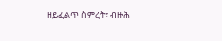ዘይፈልጥ ስምረት፣ ብዙሕ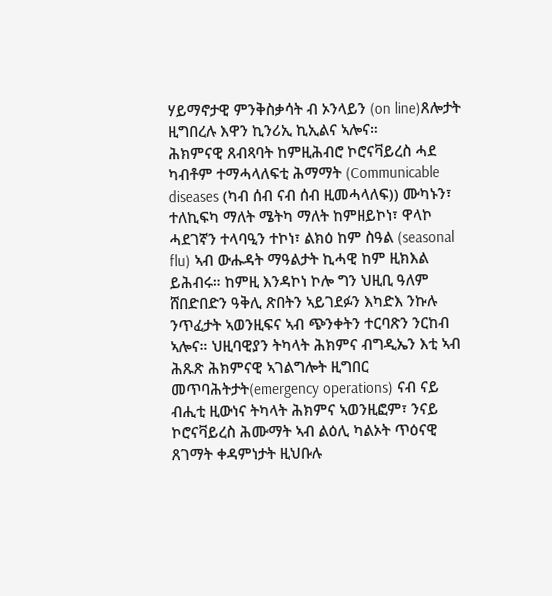ሃይማኖታዊ ምንቅስቃሳት ብ ኦንላይን (on line)ጸሎታት ዚግበረሉ እዋን ኪንሪኢ ኪኢልና ኣሎና።
ሕክምናዊ ጸብጻባት ከምዚሕብሮ ኮሮናቫይረስ ሓደ ካብቶም ተማሓላለፍቲ ሕማማት (Communicable diseases (ካብ ሰብ ናብ ሰብ ዚመሓላለፍ)) ሙካኑን፣ ተለኪፍካ ማለት ሜትካ ማለት ከምዘይኮነ፣ ዋላኮ ሓደገኛን ተላባዒን ተኮነ፣ ልክዕ ከም ስዓል (seasonal flu) ኣብ ውሑዳት ማዓልታት ኪሓዊ ከም ዚክእል ይሕብሩ። ከምዚ እንዳኮነ ኮሎ ግን ህዚቢ ዓለም ሸበድበድን ዓቅሊ ጽበትን ኣይገደፉን እካድእ ንኩሉ ንጥፈታት ኣወንዚፍና ኣብ ጭንቀትን ተርባጽን ንርከብ ኣሎና። ህዚባዊያን ትካላት ሕክምና ብግዲኤን እቲ ኣብ ሕጹጽ ሕክምናዊ ኣገልግሎት ዚግበር መጥባሕትታት(emergency operations) ናብ ናይ ብሒቲ ዚውነና ትካላት ሕክምና ኣወንዚፎም፣ ንናይ ኮሮናቫይረስ ሕሙማት ኣብ ልዕሊ ካልኦት ጥዕናዊ ጸገማት ቀዳምነታት ዚህቡሉ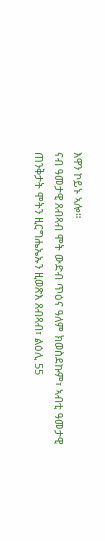እዋን ኮይኑ ኣሎ።
ናብ ዓመታዊ ጸብጻብ ሞት ውድብ ጥዕና ዓለም ክወስደኩም፣ ኣብቲ ዓመታዊ ጠንቅታት ሞትን ዚርግሔኤኡን ዚወጽእ ጸብጻብ፣ ልዕሊ 55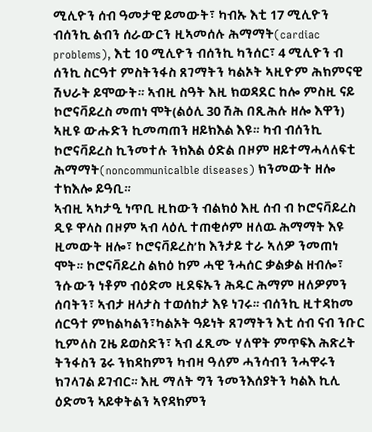ሚሊዮን ሰብ ዓመታዊ ይመውት፣ ካብኡ እቲ 17 ሚሊዮን ብሰንኪ ልብን ሰራውርን ዚኣመሰሉ ሕማማት(cardiac problems), እቲ 10 ሚሊዮን ብሰንኪ ካንሰር፣ 4 ሚሊዮን ብ ሰንኪ ስርዓተ ምስትንፋስ ጸገማትን ካልኦት ኣዚዮም ሕክምናዊ ሽህራት ይሞውት። ኣብዚ ስዓት እዚ ክወዳደር ከሎ ምስዚ ናይ ኮሮናቫይረስ መጠነ ሞት(ልዕሊ 30 ሽሕ በጺሕሉ ዘሎ እዋን) ኣዚዩ ውሑድን ኪመጣጠን ዘይክእል እዩ። ካብ ብሰንኪ ኮሮናቫይረስ ኪንመተሉ ንክእል ዕድል በዞም ዘይተማሓላለፍቲ ሕማማት(noncommunicalble diseases) ክንመውት ዘሎ ተክእሎ ይዓቢ።
ኣብዚ ኣካታዒ ነጥቢ ዚከውን ብልክዕ እዚ ሰብ ብ ኮሮናቫይረስ ዲዩ ዋላስ በዞም ኣብ ላዕሊ ተጠቂሶም ዘለዉ ሕማማት እዩ ዚመውት ዘሎ፣ ኮሮናቫይረስ’ከ እንታይ ተራ ኣለዎ ንመጠነ ሞት። ኮሮናቫይረስ ልክዕ ከም ሓዊ ንሓሰር ቃልቃል ዘብሎ፣ ንሱውን ነቶም ብዕድመ ዚደፍኡን ሕዱር ሕማም ዘለዎምን ሰባትን፣ ኣብታ ዘላታስ ተወሰከታ እዩ ነገሩ። ብሰንኪ ዚተዳከመ ሰርዓተ ምክልካልን፣ካልኦት ዓይነት ጸገማትን እቲ ሰብ ናብ ንቡር ኪምለስ ጊዜ ይወስድን፣ ኣብ ፈጺሙ ሃለዋት ምጥፍእ ሕጽረት ትንፋስን ጌሩ ንክዳከምን ካብዛ ዓለም ሓንሳብን ንሓዋሩን ክገላገል ይገብር። እዚ ማለት ግን ንመንእሰያትን ካልእ ኪሊ ዕድመን ኣይቀትልን ኣየዳክምን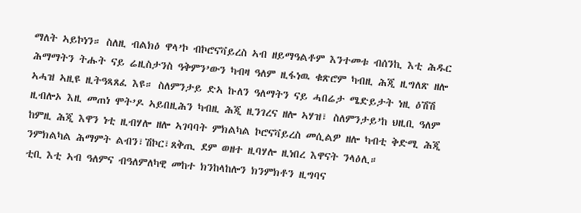ማለት ኣይኮነን። ስለዚ ብልክዕ ዋላ’ኮ ብኮሮናቫይረስ ኣብ ዘይማዓልቶም እንተመቱ ብሰንኪ እቲ ሕዱር ሕማማትን ትሑት ናይ ሬዚስታንስ ዓቅምን’ውን ካብዛ ዓለም ዚፋነዉ ቁጽሮም ካብዚ ሕጂ ዚግለጽ ዘሎ ኣሓዝ ኣዚዩ ዚትዓጻጸፈ እዩ። ስለምንታይ ድኣ ኩለን ዓለማትን ናይ ሓበሬታ ሜድይታት ነዚ ዕሽሽ ዚብሎኦ እዚ መጠነ ሞት’ዶ ኣይበዚሕን ካብዚ ሕጂ ዚንገረና ዘሎ ኣሃዝ፣ ስለምንታይ’ከ ህዚቢ ዓለም ከምዚ ሕጂ እዋን ነቲ ዚብሃሎ ዘሎ ኣገባባት ምክልካል ኮሮናቫይረስ መሲልዎ ዘሎ ካብቲ ቅድሚ ሕጂ ንምክልካል ሕማምት ልብን፣ሽኮር፣ጸቅጢ ደም ወዘተ ዚባሃሎ ዚነበረ እዋናት ንላዕሊ።
ቲቢ እቲ ኣብ ዓለምና ብዓለምለካዊ መከተ ክንከላከሎን ክንምክቶን ዚግባና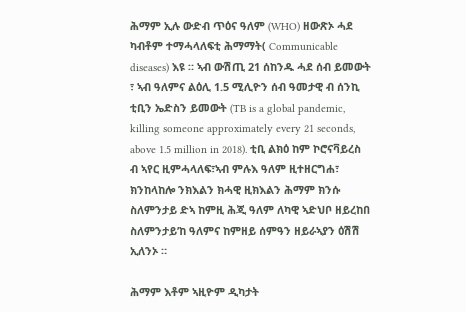ሕማም ኢሉ ውድብ ጥዕና ዓለም (WHO) ዘውጽኦ ሓደ ካብቶም ተማሓላለፍቲ ሕማማት( Communicable diseases) እዩ ። ኣብ ውሽጢ 21 ሰከንዱ ሓደ ሰብ ይመውት ፣ ኣብ ዓለምና ልዕሊ 1.5 ሚሊዮን ሰብ ዓመታዊ ብ ሰንኪ ቲቢን ኤድስን ይመውት (TB is a global pandemic, killing someone approximately every 21 seconds, above 1.5 million in 2018). ቲቢ ልክዕ ከም ኮሮናቫይረስ ብ ኣየር ዚምሓላለፍ፣ኣብ ምሉእ ዓለም ዚተዘርግሐ፣ ክንከላከሎ ንክእልን ክሓዊ ዚክእልን ሕማም ክንሱ ስለምንታይ ድኣ ከምዚ ሕጂ ዓለም ለካዊ ኣድህቦ ዘይረከበ ስለምንታይ’ከ ዓለምና ከምዘይ ሰምዓን ዘይራኣያን ዕሽሽ ኢለንኦ ።

ሕማም እቶም ኣዚዮም ዲካታት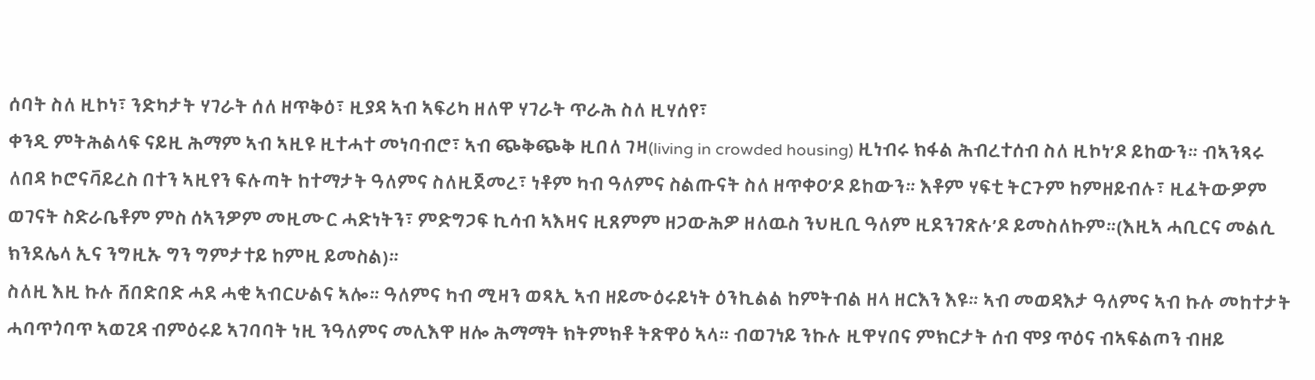ሰባት ስለ ዚኮነ፣ ንድካታት ሃገራት ሰለ ዘጥቅዕ፣ ዚያዳ ኣብ ኣፍሪካ ዘለዋ ሃገራት ጥራሕ ስለ ዚሃሰየ፣
ቀንዲ ምትሕልላፍ ናይዚ ሕማም ኣብ ኣዚዩ ዚተሓተ መነባብሮ፣ ኣብ ጭቅጭቅ ዚበለ ገዛ(living in crowded housing) ዚነብሩ ክፋል ሕብረተሰብ ስለ ዚኮነ’ዶ ይከውን። ብኣንጻሩ ለበዳ ኮሮናቫይረስ በተን ኣዚየን ፍሉጣት ከተማታት ዓለምና ስለዚጀመረ፣ ነቶም ካብ ዓለምና ስልጡናት ስለ ዘጥቀዐ’ዶ ይከውን። እቶም ሃፍቲ ትርጉም ከምዘይብሉ፣ ዚፈትውዎም ወገናት ስድራቤቶም ምስ ሰኣንዎም መዚሙር ሓድነትን፣ ምድግጋፍ ኪሳብ ኣእዛና ዚጸምም ዘጋውሕዎ ዘለዉስ ንህዚቢ ዓለም ዚደንገጽሉ’ዶ ይመስለኩም።(እዚኣ ሓቢርና መልሲ ክንደሌላ ኢና ንግዚኡ ግን ግምታተይ ከምዚ ይመስል)።
ስለዚ እዚ ኩሉ ሸበድበድ ሓደ ሓቂ ኣብርሁልና ኣሎ። ዓለምና ካብ ሚዛን ወጻኢ ኣብ ዘይሙዕሩይነት ዕንኪልል ከምትብል ዘላ ዘርእን እዩ። ኣብ መወዳእታ ዓለምና ኣብ ኩሉ መከተታት ሓባጥጎባጥ ኣወጊዳ ብምዕሩይ ኣገባባት ነዚ ንዓለምና መሊእዋ ዘሎ ሕማማት ክትምክቶ ትጽዋዕ ኣላ። ብወገነይ ንኩሉ ዚዋሃበና ምክርታት ሰብ ሞያ ጥዕና ብኣፍልጦን ብዘይ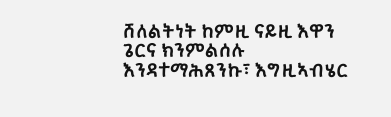ሸለልትነት ከምዚ ናይዚ እዋን ጌርና ክንምልሰሉ እንዳተማሕጸንኩ፣ እግዚኣብሄር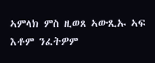ኣምላክ ምስ ዚወጸ ኣውጺኡ ኣፍ እቶም ንፈትዎም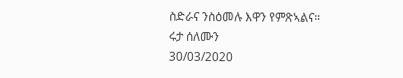ስድራና ንስዕመሉ እዋን የምጽኣልና።
ሩታ ሰለሙን
30/03/2020